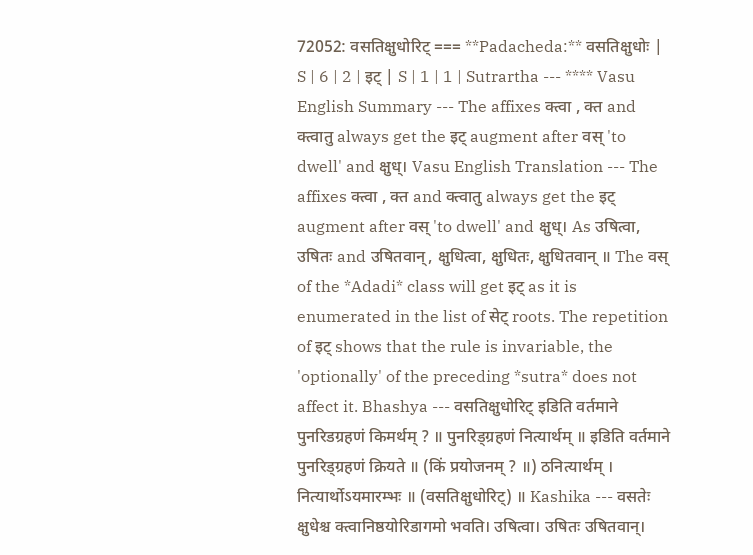72052: वसतिक्षुधोरिट् === **Padacheda:** वसतिक्षुधोः | S | 6 | 2 | इट् | S | 1 | 1 | Sutrartha --- **** Vasu English Summary --- The affixes क्त्वा , क्त and क्त्वातु always get the इट् augment after वस् 'to dwell' and क्षुध्। Vasu English Translation --- The affixes क्त्वा , क्त and क्त्वातु always get the इट् augment after वस् 'to dwell' and क्षुध्। As उषित्वा, उषितः and उषितवान्, क्षुधित्वा, क्षुधितः, क्षुधितवान् ॥ The वस् of the *Adadi* class will get इट् as it is enumerated in the list of सेट् roots. The repetition of इट् shows that the rule is invariable, the 'optionally' of the preceding *sutra* does not affect it. Bhashya --- वसतिक्षुधोरिट् इडिति वर्तमाने पुनरिडग्रहणं किमर्थम् ? ॥ पुनरिड्ग्रहणं नित्यार्थम् ॥ इडिति वर्तमाने पुनरिड्ग्रहणं क्रियते ॥ (किं प्रयोजनम् ? ॥) ठनित्यार्थम् । नित्यार्थोऽयमारम्भः ॥ (वसतिक्षुधोरिट्) ॥ Kashika --- वसतेः क्षुधेश्च क्त्वानिष्ठयोरिडागमो भवति। उषित्वा। उषितः उषितवान्।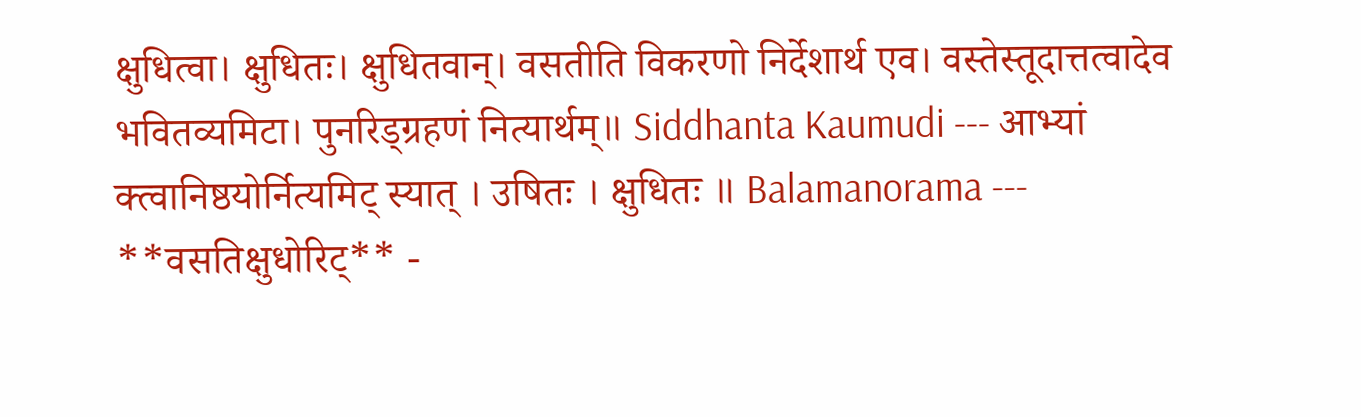क्षुधित्वा। क्षुधितः। क्षुधितवान्। वसतीति विकरणो निर्देशार्थ एव। वस्तेस्तूदात्तत्वादेव भवितव्यमिटा। पुनरिड्ग्रहणं नित्यार्थम्॥ Siddhanta Kaumudi --- आभ्यां क्त्वानिष्ठयोर्नित्यमिट् स्यात् । उषितः । क्षुधितः ॥ Balamanorama --- **वसतिक्षुधोरिट्** -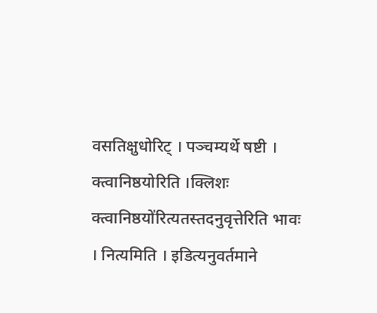वसतिक्षुधोरिट् । पञ्चम्यर्थे षष्टी । क्त्वानिष्ठयोरिति ।क्लिशः क्त्वानिष्ठयो॑रित्यतस्तदनुवृत्तेरिति भावः । नित्यमिति । इडित्यनुवर्तमाने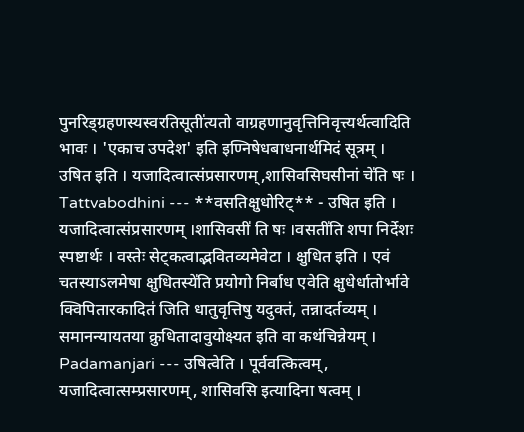पुनरिड्ग्रहणस्यस्वरतिसूती॑त्यतो वाग्रहणानुवृत्तिनिवृत्त्यर्थत्वादिति भावः । 'एकाच उपदेश' इति इण्निषेधबाधनार्थमिदं सूत्रम् । उषित इति । यजादित्वात्संप्रसारणम्,शासिवसिघसीनां चे॑ति षः । Tattvabodhini --- **वसतिक्षुधोरिट्** - उषित इति । यजादित्वात्संप्रसारणम् ।शासिवसी॑ ति षः ।वसती॑ति शपा निर्देशः स्पष्टार्थः । वस्तेः सेट्कत्वाद्भवितव्यमेवेटा । क्षुधित इति । एवं चतस्याऽलमेषा क्षुधितस्ये॑ति प्रयोगो निर्बाध एवेति क्षुधेर्धातोर्भावे क्विपितारकादित॑ जिति धातुवृत्तिषु यदुक्तं, तन्नादर्तव्यम् । समानन्यायतया क्रुधितादावुयोक्ष्यत इति वा कथंचिन्नेयम् । Padamanjari --- उषित्वेति । पूर्ववत्कित्वम्, यजादित्वात्सम्प्रसारणम्, शासिवसि इत्यादिना षत्वम् ।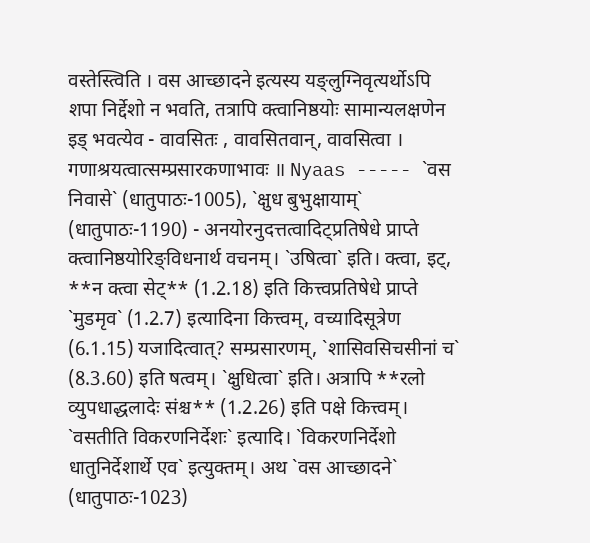वस्तेस्त्विति । वस आच्छादने इत्यस्य यङ्लुग्निवृत्यर्थोऽपि शपा निर्द्देशो न भवति, तत्रापि क्त्वानिष्ठयोः सामान्यलक्षणेन इड् भवत्येव - वावसितः , वावसितवान्, वावसित्वा । गणाश्रयत्वात्सम्प्रसारकणाभावः ॥ Nyaas ----- `वस निवासे` (धातुपाठः-1005), `क्षुध बुभुक्षायाम्` (धातुपाठः-1190) - अनयोरनुदत्तत्वादिट्प्रतिषेधे प्राप्ते क्त्वानिष्ठयोरिङ्विधनार्थ वचनम्। `उषित्वा` इति। क्त्वा, इट्, **न क्त्वा सेट्** (1.2.18) इति कित्त्वप्रतिषेधे प्राप्ते `मुडमृव` (1.2.7) इत्यादिना कित्त्वम्, वच्यादिसूत्रेण (6.1.15) यजादित्वात्? सम्प्रसारणम्, `शासिवसिचसीनां च` (8.3.60) इति षत्वम्। `क्षुधित्वा` इति। अत्रापि **रलो व्युपधाद्धलादेः संश्च** (1.2.26) इति पक्षे कित्त्वम्। `वसतीति विकरणनिर्देशः` इत्यादि। `विकरणनिर्देशो धातुनिर्देशार्थे एव` इत्युक्तम्। अथ `वस आच्छादने` (धातुपाठः-1023)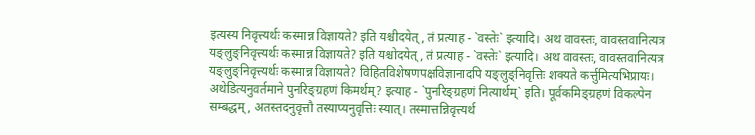इत्यस्य निवृत्त्यर्थः कस्मान्न विज्ञायते? इति यश्चीदयेत्, तं प्रत्याह - `वस्तेः` इत्यादि। अथ वावस्तः, वावस्तवानित्यत्र यङ्लुङ्निवृत्त्यर्थः कस्मान्न विज्ञायते? इति यश्चोदयेत्, तं प्रत्याह - `वस्तेः` इत्यादि। अथ वावस्तः, वावस्तवानित्यत्र यङ्लुङ्निवृत्त्यर्थः कस्मान्न विज्ञायते? विहितविशेषणपक्षविज्ञानादपि यङ्लुङ्निवृत्तिः शक्यते कर्त्तुमित्यभिप्रायः। अथेडित्यनुवर्तमाने पुनरिङ्ग्रहणं किमर्थम्? इत्याह - `पुनरिङ्ग्रहणं नित्यार्थम्` इति। पूर्वकमिङ्ग्रहणं विकल्पेन सम्बद्धम्, अतस्तदनुवृत्तौ तस्याप्यनुवृत्तिः स्यात्। तस्मात्तन्निवृत्त्यर्थ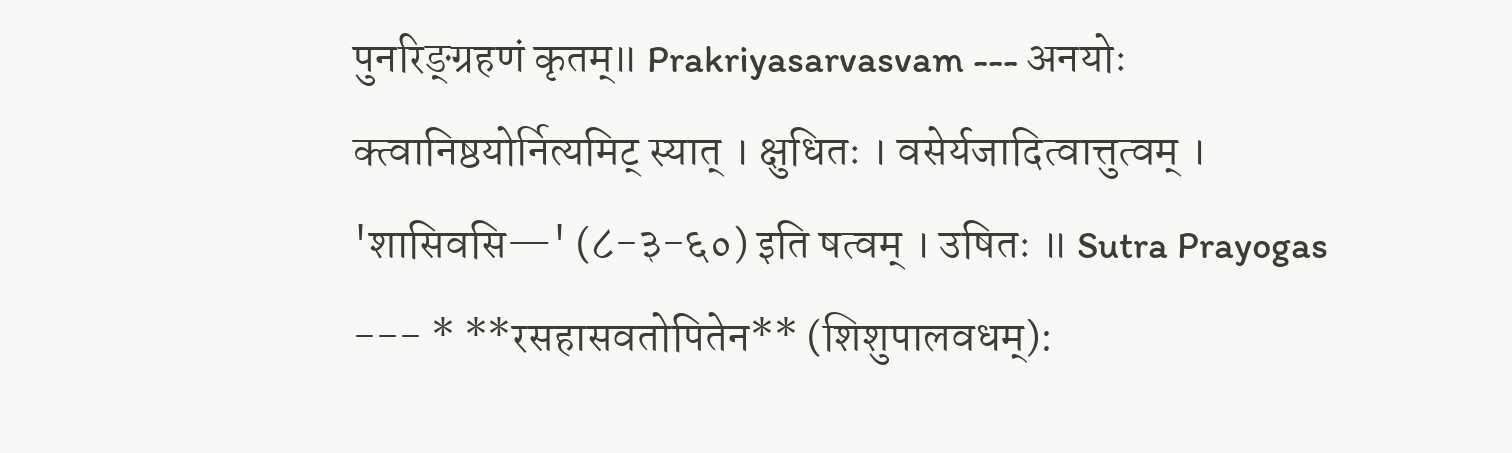पुनरिङ्ग्रहणं कृतम्॥ Prakriyasarvasvam --- अनयोः क्त्वानिष्ठयोर्नित्यमिट् स्यात् । क्षुधितः । वसेर्यजादित्वात्तुत्वम् । 'शासिवसि—' (८-३-६०) इति षत्वम् । उषितः ॥ Sutra Prayogas --- * **रसहासवतोपितेन** (शिशुपालवधम्):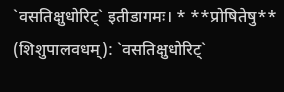`वसतिक्षुधोरिट्` इतीडागमः। * **प्रोषितेषु** (शिशुपालवधम्): `वसतिक्षुधोरिट्`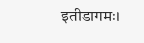इतीडागमः।